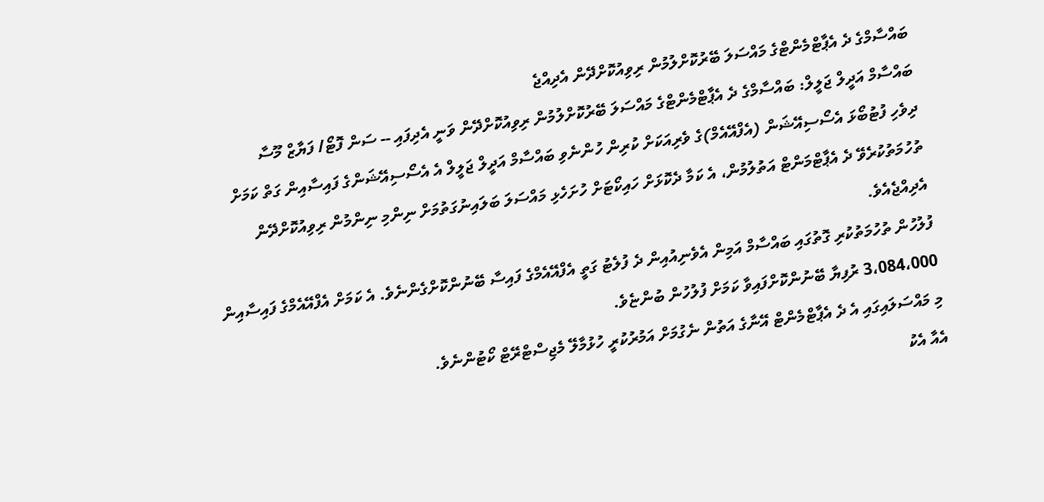ބައްސާމްގެ ދެ އެޕާޓްމެންޓްގެ މައްސަލަ ބޭރުކޮށްލުމުން ރިވިއުކޮށްދޭން އެދިއްޖެ
ބައްސާމް އަދީލް ޖަލީލް: ބައްސާމްގެ ދެ އެޕާޓްމެންޓްގެ މައްސަލަ ބޭރުކޮށްލުމުން ރިވިއުކޮށްދޭން ވަނީ އެދިފައި -- ސަން ފޮޓޯ/ ފަޔާޒް މޫސާ
ދިވެހި ފުޓުބޯޅަ އެސޯސިއޭޝަން (އެފްއޭއެމް)ގެ ވެރިއަކަށް ކުރިން ހުންނެވި ބައްސާމް އަދީލް ޖަލީލް އެ އެސޯސިއޭޝަންގެ ފައިސާއިން ގަތް ކަމަށް ތުހުމަތުކުރެވޭ ދެ އެޕާޓްމަންޓް އަތުލުމުން، އެ ކަމާ ދެކޮޅަށް ހައިކޯޓަށް ހުށަހެޅި މައްސަލަ ބަލައިނުގަތުމަށް ނިންމި ނިންމުން ރިވިއުކޮށްދޭން އެދިއްޖެއެވެ.
ފުލުހުން ތުހުމަތުކުރި ގޮތުގައި ބައްސާމް އަމިން އެވެނިއުއިން ދެ ފުލެޓު ގަތީ އެފްއޭއެމްގެ ފައިސާ ބޭނުންކޮށްގެންނެވެ. އެ ކަމަށް އެފްއޭއެމްގެ ފައިސާއިން 3،084،000 ރުފިޔާ ބޭނުންކޮށްފައިވާ ކަމަށް ފުލުހުން ބުންޏެވެ.
މި މައްސަލައިގައި އެ ދެ އެޕާޓްމެންޓް އޭނާގެ އަތުން ނެގުމަށް އަމުރުކުރީ ހުޅުމާލޭ މެޖިސްޓްރޭޓް ކޯޓުންނެވެ.
އެއާ އެކު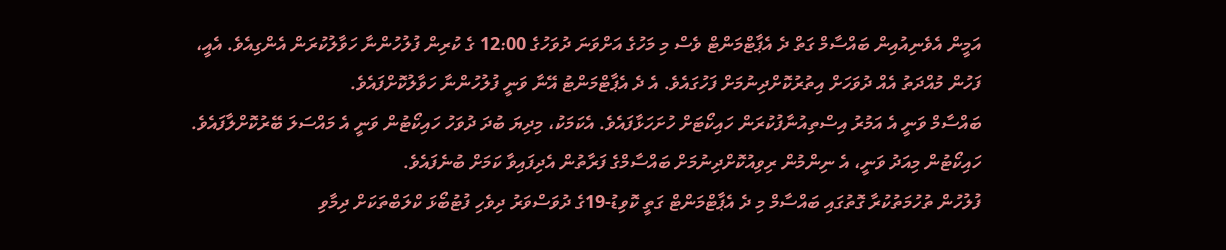އަމީން އެވެނިއުއިން ބައްސާމް ގަތް ދެ އެޕާޓްމަންޓް ވެސް މި މަހުގެ އަށްވަނަ ދުވަހުގެ 12:00 ގެ ކުރިން ފުލުހުންނާ ހަވާލުކުރަން އެންގިއެވެ. އެއީ، ފަހުން މުއްދަތު އެއް ދުވަހަށް އިތުރުކޮށްދިނުމަށް ފަހުގައެވެ. އެ ދެ އެޕާޓްމަންޓު އޭނާ ވަނީ ފުލުހުންނާ ހަވާލުކޮށްފައެވެ.
ބައްސާމް ވަނީ އެ އަމުރު އިސްތިއުނާފުކުރަން ހައިކޯޓަށް ހުށަހަޅާފައެވެ. އެކަމަކު، މިދިޔަ ބުދަ ދުވަހު ހައިކޯޓުން ވަނީ އެ މައްސަލަ ބޭރުކޮށްލާފައެވެ.
ހައިކޯޓުން މިއަދު ވަނީ، އެ ނިންމުން ރިވިއުކޮށްދިނުމަށް ބައްސާމްގެ ފަރާތުން އެދިފައިވާ ކަމަށް ބުނެފައެވެ.
ފުލުހުން ތުހުމަތުކުރާ ގޮތުގައި ބައްސާމް މި ދެ އެޕާޓްމަންޓް ގަތީ ކޮވިޑު-19ގެ ދުވަސްވަރު ދިވެހި ފުޓުބޯޅަ ކްލަބްތަކަށް ދިމާވި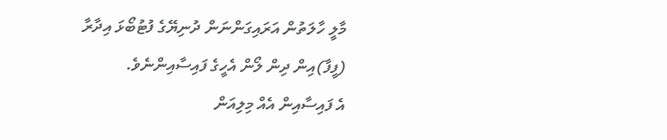މާލީ ހާލަތުން އަރައިގަންނަން ދުނިޔޭގެ ފުޓުބޯޅަ އިދާރާ (ފީފާ)އިން ދިން ލޯން އެހީގެ ފައިސާއިންނެވެ.
އެ ފައިސާއިން އެއް މިލިއަން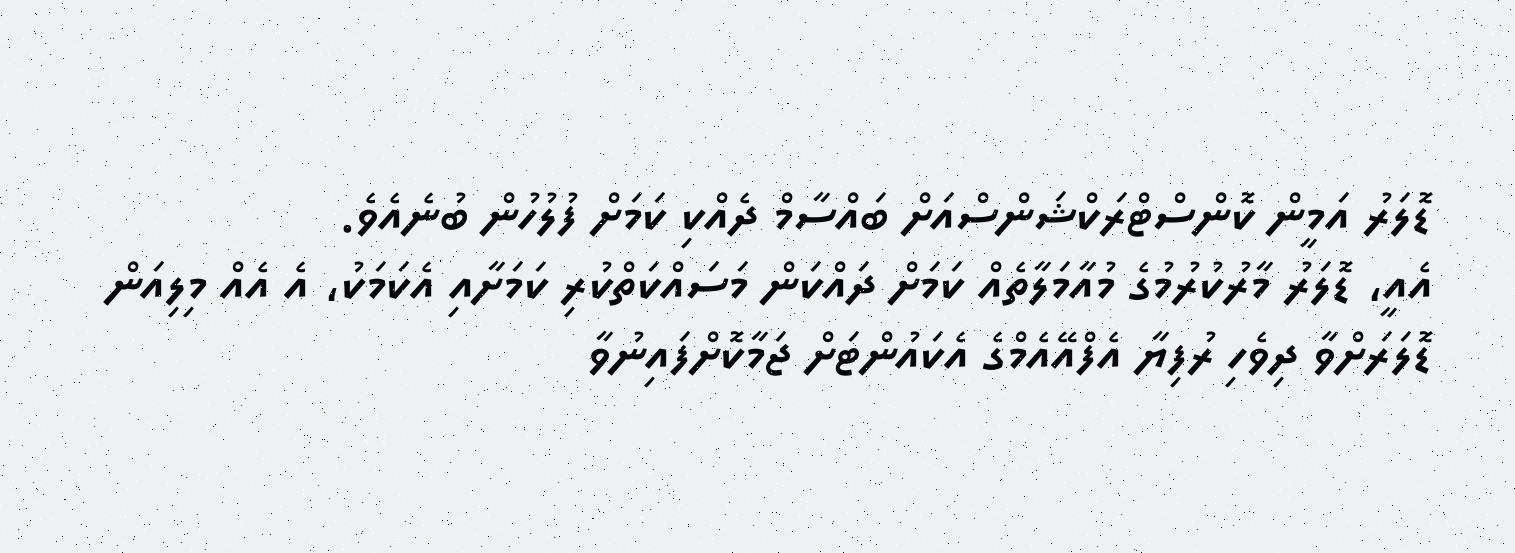ޑޮލަރު އަމީން ކޮންސްޓްރަކްޝަންސްއަށް ބައްސާމް ދެއްކި ކަމަށް ފުލުހުން ބުނެއެވެ.
އެއީ، ޑޮލަރު މާރުކުރުމުގެ މުއާމަލާތެއް ކަމަށް ދައްކަން މަސައްކަތްކުރި ކަމަށާއި އެކަމަކު، އެ އެއް މިލިއަން ޑޮލަރަށްވާ ދިވެހި ރުފިޔާ އެފްއޭއެމްގެ އެކައުންޓަށް ޖަމާކޮށްފައިނުވާ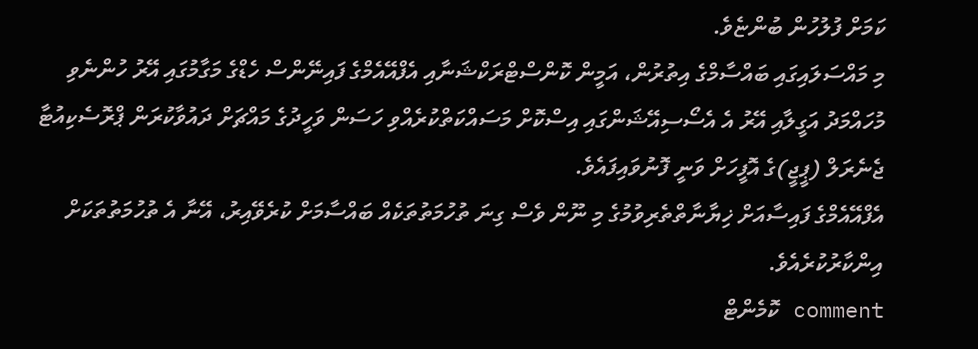ކަމަށް ފުލުހުން ބުންޏެވެ.
މި މައްސަލައިގައި ބައްސާމްގެ އިތުރުން، އަމީން ކޮންސްޓްރަކްޝަނާއި އެފްއޭއެމްގެ ފައިނޭންސް ހެޑްގެ މަގާމުގައި އޭރު ހުންނެވި މުހައްމަދު އަގީލާއި އޭރު އެ އެސޯސިއޭޝަންގައި އިސްކޮށް މަސައްކަތްކުރެއްވި ހަސަން ވަހީދުގެ މައްޗަށް ދައުވާކުރަން ޕްރޮސެކިއުޓާ ޖެނެރަލް (ޕީޖީ)ގެ އޮފީހަށް ވަނީ ފޮނުވައިފައެވެ.
އެފްއޭއެމްގެ ފައިސާއަށް ޚިޔާނާތްތެރިވުމުގެ މި ނޫން ވެސް ގިނަ ތުހުމަތުތަކެއް ބައްސާމަށް ކުރެވޭއިރު، އޭނާ އެ ތުހުމަތުތަކަށް އިންކާރުކުރެއެވެ.
comment ކޮމެންޓް